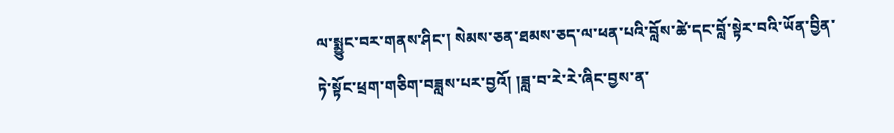ལ་སྨྱུང་བར་གནས་ཤིང་། སེམས་ཅན་ཐམས་ཅད་ལ་ཕན་པའི་བློས་ཚེ་དང་བློ་སྟེར་བའི་ཡོན་བྱིན་ཏེ་སྟོང་ཕྲག་གཅིག་བཟླས་པར་བྱའོ། །ཟླ་བ་རེ་རེ་ཞིང་བྱས་ན་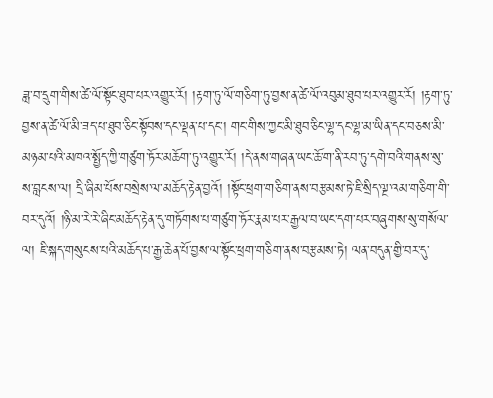ཟླ་བ་དྲུག་གིས་ཚེ་ལོ་སྟོང་ཐུབ་པར་འགྱུར་རོ། །རྟག་ཏུ་ལོ་གཅིག་ཏུ་བྱས་ན་ཚེ་ལོ་འབུམ་ཐུབ་པར་འགྱུར་རོ། །རྟག་ཏུ་བྱས་ན་ཚེ་ལོ་མི་ཟད་པ་ཐུབ་ཅིང་སྟོབས་དང་ལྡན་པ་དང་། གང་གིས་ཀྱང་མི་ཐུབ་ཅིང་ལྷ་དང་ལྷ་མ་ཡིན་དང་བཅས་མི་མཉམ་པའི་མཁའ་སྤྱོད་ཀྱི་གཙུག་ཏོར་མཆོག་ཏུ་འགྱུར་རོ། །དེ་ནས་གཞན་ཡང་ཆོ་ག་ནི་རབ་ཏུ་དགེ་བའི་གནས་སུ་ས་བླངས་ལ། དྲི་ཞིམ་པོས་བསྲེས་ལ་མཆོད་རྟེན་བྱའོ། །སྟོང་ཕྲག་གཅིག་ནས་བརྩམས་ཏེ་ཇི་སྲིད་ལྔ་འམ་གཅིག་གི་བར་དུའོ། །ཉི་མ་རེ་རེ་ཞིང་མཆོད་རྟེན་དུ་གཏོགས་པ་གཙུག་ཏོར་རྣམ་པར་རྒྱལ་བ་ཡང་དག་པར་བཞུགས་སུ་གསོལ་ལ། ཇི་སྐད་གསུངས་པའི་མཆོད་པ་རྒྱ་ཆེན་པོ་བྱས་ལ་སྟོང་ཕྲག་གཅིག་ནས་བརྩམས་ཏེ། ལན་བདུན་གྱི་བར་དུ་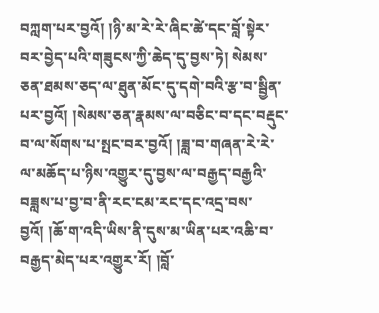བཀླག་པར་བྱའོ། །ཉི་མ་རེ་རེ་ཞིང་ཚེ་དང་བློ་སྟེར་བར་བྱེད་པའི་གཟུངས་ཀྱི་ཆེད་དུ་བྱས་ཏེ། སེམས་ཅན་ཐམས་ཅད་ལ་ཐུན་མོང་དུ་དགེ་བའི་རྩ་བ་སྦྱིན་པར་བྱའོ། །སེམས་ཅན་རྣམས་ལ་བཅིང་བ་དང་བརྡུང་བ་ལ་སོགས་པ་སྤང་བར་བྱའོ། །ཟླ་བ་གཞན་རེ་རེ་ལ་མཆོད་པ་ཉིས་འགྱུར་དུ་བྱས་ལ་བརྒྱད་བརྒྱའི་བཟླས་པ་བྱ་བ་ནི་རང་ངམ་རང་དང་འདྲ་བས་བྱའོ། །ཆོ་ག་འདི་ཡིས་ནི་དུས་མ་ཡིན་པར་འཆི་བ་བརྒྱད་མེད་པར་འགྱུར་རོ། །བློ་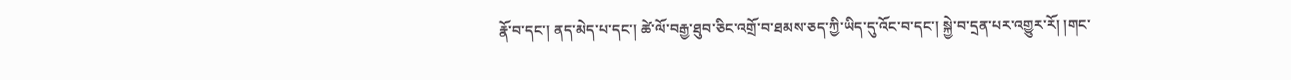རྣོ་བ་དང་། ནད་མེད་པ་དང་། ཚེ་ལོ་བརྒྱ་ཐུབ་ཅིང་འགྲོ་བ་ཐམས་ཅད་ཀྱི་ཡིད་དུ་འོང་བ་དང་། སྐྱེ་བ་དྲན་པར་འགྱུར་རོ། །གང་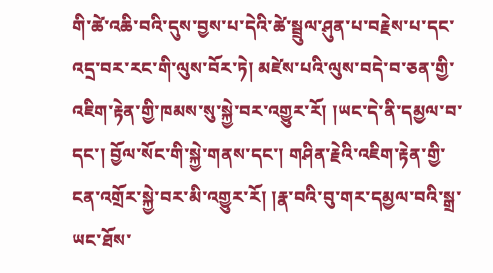གི་ཚེ་འཆི་བའི་དུས་བྱས་པ་དེའི་ཚེ་སྦྲུལ་ཤུན་པ་བརྗེས་པ་དང་འདྲ་བར་རང་གི་ལུས་བོར་ཏེ། མཛེས་པའི་ལུས་བདེ་བ་ཅན་གྱི་འཇིག་རྟེན་གྱི་ཁམས་སུ་སྐྱེ་བར་འགྱུར་རོ། །ཡང་དེ་ནི་དམྱལ་བ་དང་། བྱོལ་སོང་གི་སྐྱེ་གནས་དང་། གཤིན་རྗེའི་འཇིག་རྟེན་གྱི་ངན་འགྲོར་སྐྱེ་བར་མི་འགྱུར་རོ། །རྣ་བའི་བུ་གར་དམྱལ་བའི་སྒྲ་ཡང་ཐོས་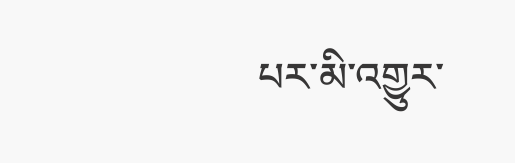པར་མི་འགྱུར་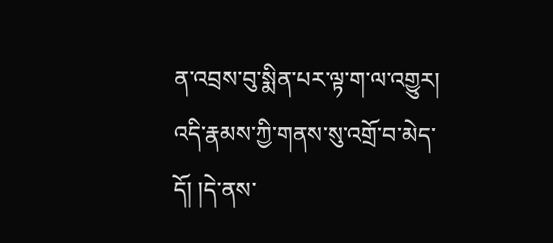ན་འབྲས་བུ་སྨིན་པར་ལྟ་ག་ལ་འགྱུར། འདི་རྣམས་ཀྱི་གནས་སུ་འགྲོ་བ་མེད་དོ། །དེ་ནས་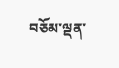བཅོམ་ལྡན་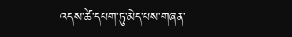འདས་ཚེ་དཔག་ཏུ་མེད་པས་གཞན་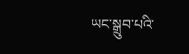ཡང་སྒྲུབ་པའི་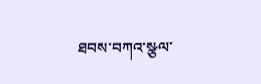ཐབས་བཀའ་སྩལ་